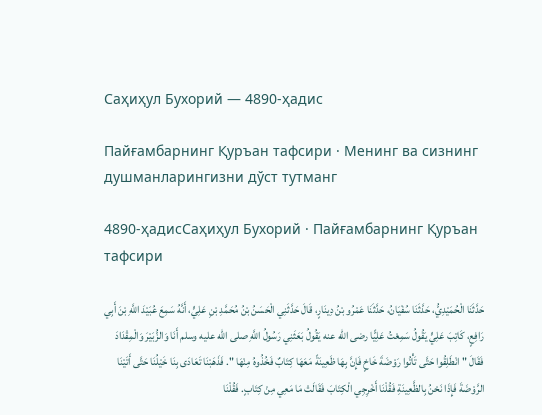Саҳиҳул Бухорий — 4890-ҳадис

Пайғамбарнинг Қуръан тафсири · Менинг ва сизнинг душманларингизни дўст тутманг

4890-ҳадисСаҳиҳул Бухорий · Пайғамбарнинг Қуръан тафсири

حَدَّثَنَا الْحُمَيْدِيُّ، حَدَّثَنَا سُفْيَانُ، حَدَّثَنَا عَمْرُو بْنُ دِينَارٍ، قَالَ حَدَّثَنِي الْحَسَنُ بْنُ مُحَمَّدِ بْنِ عَلِيٍّ، أَنَّهُ سَمِعَ عُبَيْدَ اللَّهِ بْنَ أَبِي رَافِعٍ، كَاتِبَ عَلِيٍّ يَقُولُ سَمِعْتُ عَلِيًّا رضى الله عنه يَقُولُ بَعَثَنِي رَسُولُ اللَّهِ صلى الله عليه وسلم أَنَا وَالزُّبَيْرَ وَالْمِقْدَادَ فَقَالَ " انْطَلِقُوا حَتَّى تَأْتُوا رَوْضَةَ خَاخٍ فَإِنَّ بِهَا ظَعِينَةً مَعَهَا كِتَابٌ فَخُذُوهُ مِنْهَا ". فَذَهَبْنَا تَعَادَى بِنَا خَيْلُنَا حَتَّى أَتَيْنَا الرَّوْضَةَ فَإِذَا نَحْنُ بِالظَّعِينَةِ فَقُلْنَا أَخْرِجِي الْكِتَابَ فَقَالَتْ مَا مَعِي مِنْ كِتَابٍ. فَقُلْنَا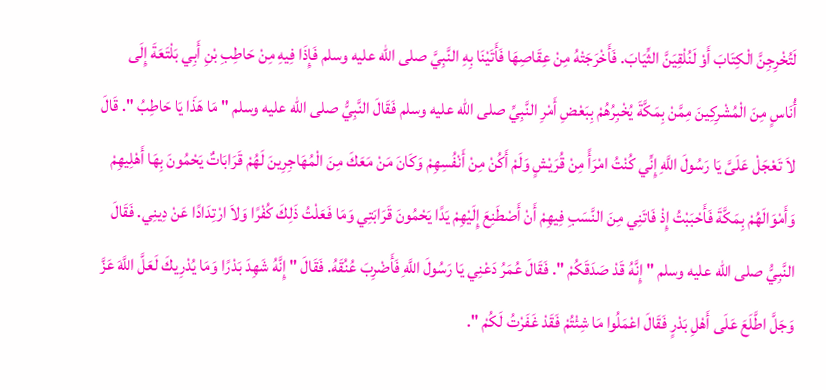لَتُخْرِجِنَّ الْكِتَابَ أَوْ لَنُلْقِيَنَّ الثِّيَابَ. فَأَخْرَجَتْهُ مِنْ عِقَاصِهَا فَأَتَيْنَا بِهِ النَّبِيَّ صلى الله عليه وسلم فَإِذَا فِيهِ مِنْ حَاطِبِ بْنِ أَبِي بَلْتَعَةَ إِلَى أُنَاسٍ مِنَ الْمُشْرِكِينَ مِمَّنْ بِمَكَّةَ يُخْبِرُهُمْ بِبَعْضِ أَمْرِ النَّبِيِّ صلى الله عليه وسلم فَقَالَ النَّبِيُّ صلى الله عليه وسلم " مَا هَذَا يَا حَاطِبُ ". قَالَ لاَ تَعْجَلْ عَلَىَّ يَا رَسُولَ اللَّهِ إِنِّي كُنْتُ امْرَأً مِنْ قُرَيْشٍ وَلَمْ أَكُنْ مِنْ أَنْفُسِهِمْ وَكَانَ مَنْ مَعَكَ مِنَ الْمُهَاجِرِينَ لَهُمْ قَرَابَاتٌ يَحْمُونَ بِهَا أَهْلِيهِمْ وَأَمْوَالَهُمْ بِمَكَّةَ فَأَحْبَبْتُ إِذْ فَاتَنِي مِنَ النَّسَبِ فِيهِمْ أَنْ أَصْطَنِعَ إِلَيْهِمْ يَدًا يَحْمُونَ قَرَابَتِي وَمَا فَعَلْتُ ذَلِكَ كُفْرًا وَلاَ ارْتِدَادًا عَنْ دِينِي. فَقَالَ النَّبِيُّ صلى الله عليه وسلم " إِنَّهُ قَدْ صَدَقَكُمْ ". فَقَالَ عُمَرُ دَعْنِي يَا رَسُولَ اللَّهِ فَأَضْرِبَ عُنُقَهُ. فَقَالَ " إِنَّهُ شَهِدَ بَدْرًا وَمَا يُدْرِيكَ لَعَلَّ اللَّهَ عَزَّ وَجَلَّ اطَّلَعَ عَلَى أَهْلِ بَدْرٍ فَقَالَ اعْمَلُوا مَا شِئْتُمْ فَقَدْ غَفَرْتُ لَكُمْ ".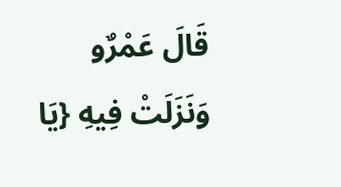قَالَ عَمْرٌو وَنَزَلَتْ فِيهِ {يَا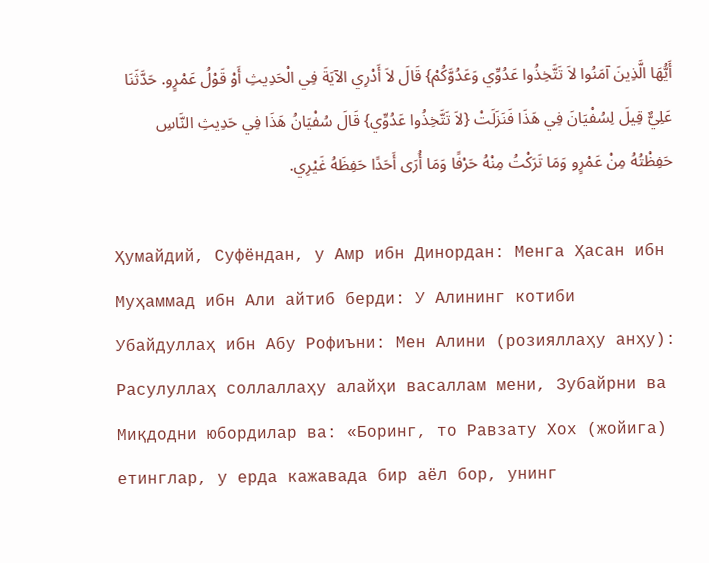أَيُّهَا الَّذِينَ آمَنُوا لاَ تَتَّخِذُوا عَدُوِّي وَعَدُوَّكُمْ} قَالَ لاَ أَدْرِي الآيَةَ فِي الْحَدِيثِ أَوْ قَوْلُ عَمْرٍو. حَدَّثَنَا عَلِيٌّ قِيلَ لِسُفْيَانَ فِي هَذَا فَنَزَلَتْ {لاَ تَتَّخِذُوا عَدُوِّي} قَالَ سُفْيَانُ هَذَا فِي حَدِيثِ النَّاسِ حَفِظْتُهُ مِنْ عَمْرٍو وَمَا تَرَكْتُ مِنْهُ حَرْفًا وَمَا أُرَى أَحَدًا حَفِظَهُ غَيْرِي.

Ҳумайдий, Суфёндан, у Амр ибн Динордан: Менга Ҳасан ибн Муҳаммад ибн Али айтиб берди: У Алининг котиби Убайдуллаҳ ибн Абу Рофиъни: Мен Алини (розияллаҳу анҳу): Расулуллаҳ соллаллаҳу алайҳи васаллам мени, Зубайрни ва Миқдодни юбордилар ва: «Боринг, то Равзату Хох (жойига) етинглар, у ерда кажавада бир аёл бор, унинг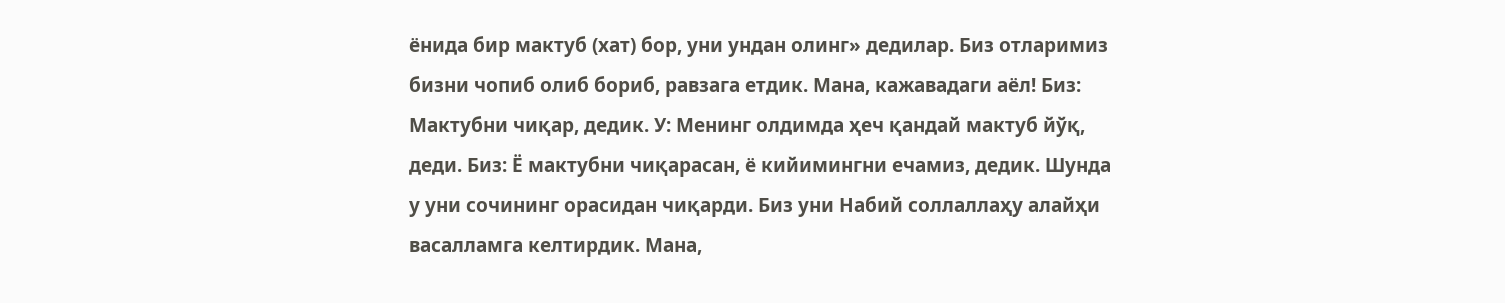ёнида бир мактуб (хат) бор, уни ундан олинг» дедилар. Биз отларимиз бизни чопиб олиб бориб, равзага етдик. Мана, кажавадаги аёл! Биз: Мактубни чиқар, дедик. У: Менинг олдимда ҳеч қандай мактуб йўқ, деди. Биз: Ё мактубни чиқарасан, ё кийимингни ечамиз, дедик. Шунда у уни сочининг орасидан чиқарди. Биз уни Набий соллаллаҳу алайҳи васалламга келтирдик. Мана,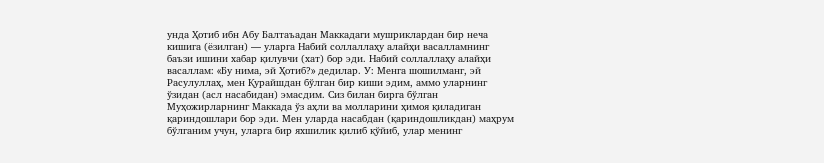унда Ҳотиб ибн Абу Балтаъадан Маккадаги мушриклардан бир неча кишига (ёзилган) — уларга Набий соллаллаҳу алайҳи васалламнинг баъзи ишини хабар қилувчи (хат) бор эди. Набий соллаллаҳу алайҳи васаллам: «Бу нима, эй Ҳотиб?» дедилар. У: Менга шошилманг, эй Расулуллаҳ, мен Қурайшдан бўлган бир киши эдим, аммо уларнинг ўзидан (асл насабидан) эмасдим. Сиз билан бирга бўлган Муҳожирларнинг Маккада ўз аҳли ва молларини ҳимоя қиладиган қариндошлари бор эди. Мен уларда насабдан (қариндошликдан) маҳрум бўлганим учун, уларга бир яхшилик қилиб қўйиб, улар менинг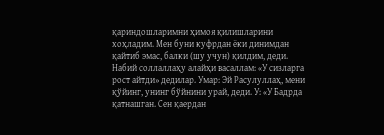қариндошларимни ҳимоя қилишларини хоҳладим. Мен буни куфрдан ёки динимдан қайтиб эмас, балки (шу учун) қилдим, деди. Набий соллаллаҳу алайҳи васаллам: «У сизларга рост айтди» дедилар. Умар: Эй Расулуллаҳ, мени қўйинг, унинг бўйнини урай, деди. У: «У Бадрда қатнашган. Сен қаердан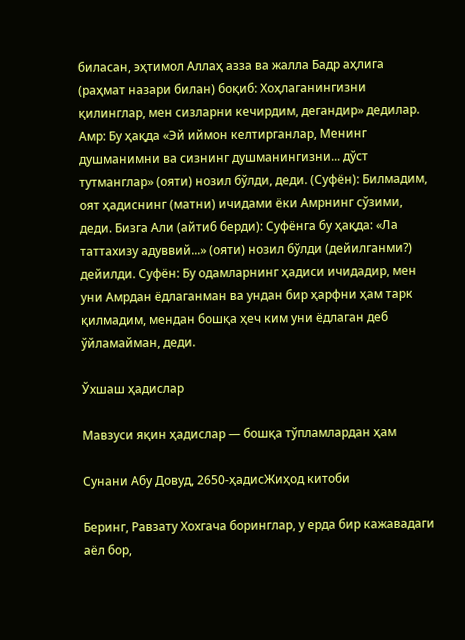биласан, эҳтимол Аллаҳ азза ва жалла Бадр аҳлига (раҳмат назари билан) боқиб: Хоҳлаганингизни қилинглар, мен сизларни кечирдим, дегандир» дедилар. Амр: Бу ҳақда «Эй иймон келтирганлар, Менинг душманимни ва сизнинг душманингизни... дўст тутманглар» (ояти) нозил бўлди, деди. (Суфён): Билмадим, оят ҳадиснинг (матни) ичидами ёки Амрнинг сўзими, деди. Бизга Али (айтиб берди): Суфёнга бу ҳақда: «Ла таттахизу адуввий...» (ояти) нозил бўлди (дейилганми?) дейилди. Суфён: Бу одамларнинг ҳадиси ичидадир, мен уни Амрдан ёдлаганман ва ундан бир ҳарфни ҳам тарк қилмадим, мендан бошқа ҳеч ким уни ёдлаган деб ўйламайман, деди.

Ўхшаш ҳадислар

Мавзуси яқин ҳадислар — бошқа тўпламлардан ҳам

Сунани Абу Довуд, 2650-ҳадисЖиҳод китоби

Беринг, Равзату Хохгача боринглар, у ерда бир кажавадаги аёл бор,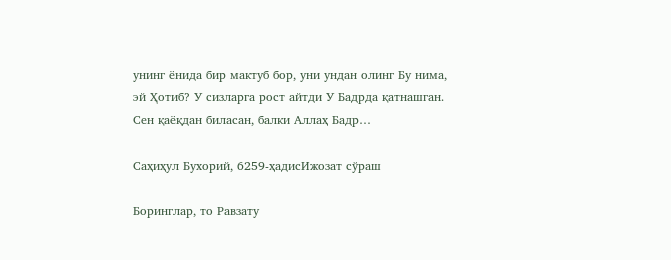унинг ёнида бир мактуб бор, уни ундан олинг Бу нима, эй Ҳотиб? У сизларга рост айтди У Бадрда қатнашган. Сен қаёқдан биласан, балки Аллаҳ Бадр…

Саҳиҳул Бухорий, 6259-ҳадисИжозат сўраш

Боринглар, то Равзату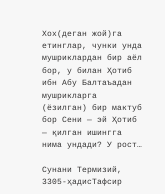Хох(деган жой)га етинглар, чунки унда мушриклардан бир аёл бор, у билан Ҳотиб ибн Абу Балтаъадан мушрикларга (ёзилган) бир мактуб бор Сени — эй Ҳотиб — қилган ишингга нима ундади? У рост…

Сунани Термизий, 3305-ҳадисТафсир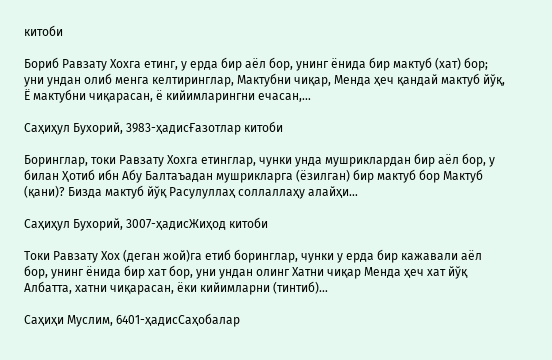китоби

Бориб Равзату Хохга етинг, у ерда бир аёл бор, унинг ёнида бир мактуб (хат) бор; уни ундан олиб менга келтиринглар, Мактубни чиқар, Менда ҳеч қандай мактуб йўқ, Ё мактубни чиқарасан, ё кийимларингни ечасан,…

Саҳиҳул Бухорий, 3983-ҳадисҒазотлар китоби

Боринглар, токи Равзату Хохга етинглар, чунки унда мушриклардан бир аёл бор, у билан Ҳотиб ибн Абу Балтаъадан мушрикларга (ёзилган) бир мактуб бор Мактуб (қани)? Бизда мактуб йўқ Расулуллаҳ соллаллаҳу алайҳи…

Саҳиҳул Бухорий, 3007-ҳадисЖиҳод китоби

Токи Равзату Хох (деган жой)га етиб боринглар, чунки у ерда бир кажавали аёл бор, унинг ёнида бир хат бор, уни ундан олинг Хатни чиқар Менда ҳеч хат йўқ Албатта, хатни чиқарасан, ёки кийимларни (тинтиб)…

Саҳиҳи Муслим, 6401-ҳадисСаҳобалар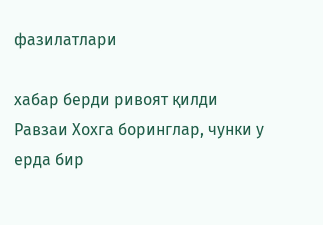фазилатлари

хабар берди ривоят қилди Равзаи Хохга боринглар, чунки у ерда бир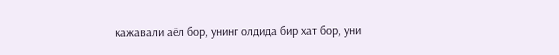кажавали аёл бор, унинг олдида бир хат бор, уни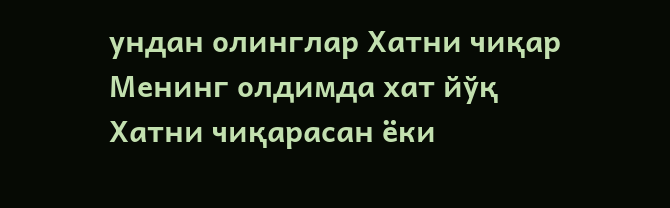ундан олинглар Хатни чиқар Менинг олдимда хат йўқ Хатни чиқарасан ёки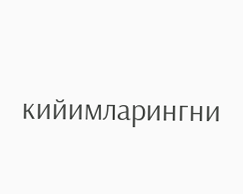кийимларингни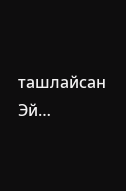ташлайсан Эй…